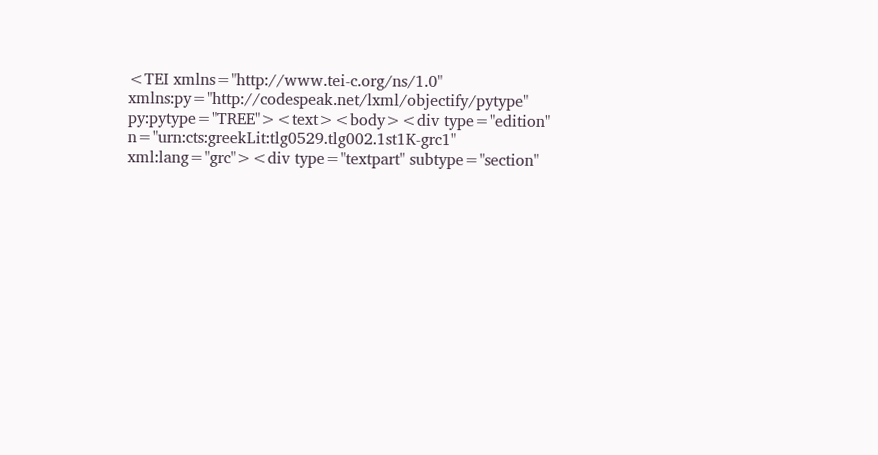<TEI xmlns="http://www.tei-c.org/ns/1.0" xmlns:py="http://codespeak.net/lxml/objectify/pytype" py:pytype="TREE"><text><body><div type="edition" n="urn:cts:greekLit:tlg0529.tlg002.1st1K-grc1" xml:lang="grc"><div type="textpart" subtype="section"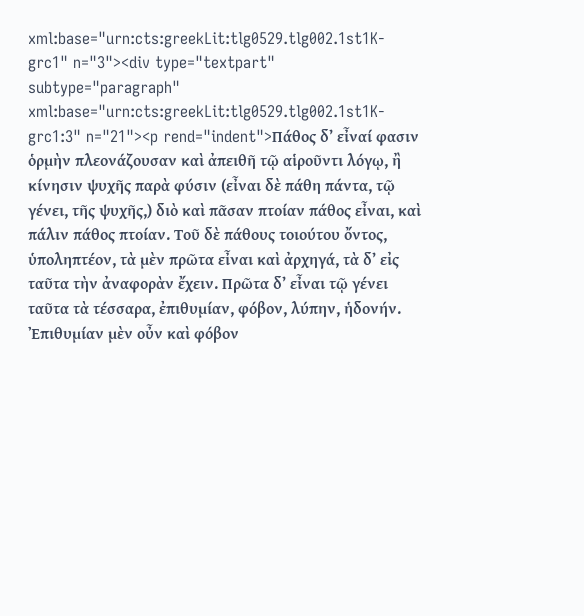xml:base="urn:cts:greekLit:tlg0529.tlg002.1st1K-grc1" n="3"><div type="textpart" subtype="paragraph" xml:base="urn:cts:greekLit:tlg0529.tlg002.1st1K-grc1:3" n="21"><p rend="indent">Πάθος δ’ εἶναί φασιν ὁρμὴν πλεονάζουσαν καὶ ἀπειθῆ τῷ αἱροῦντι λόγῳ, ἢ κίνησιν ψυχῆς παρὰ φύσιν (εἶναι δὲ πάθη πάντα, τῷ γένει, τῆς ψυχῆς,) διὸ καὶ πᾶσαν πτοίαν πάθος εἶναι, καὶ πάλιν πάθος πτοίαν. Τοῦ δὲ πάθους τοιούτου ὄντος, ὑποληπτέον, τὰ μὲν πρῶτα εἶναι καὶ ἀρχηγά, τὰ δ’ εἰς ταῦτα τὴν ἀναφορὰν ἔχειν. Πρῶτα δ’ εἶναι τῷ γένει ταῦτα τὰ τέσσαρα, ἐπιθυμίαν, φόβον, λύπην, ἡδονήν. Ἐπιθυμίαν μὲν οὖν καὶ φόβον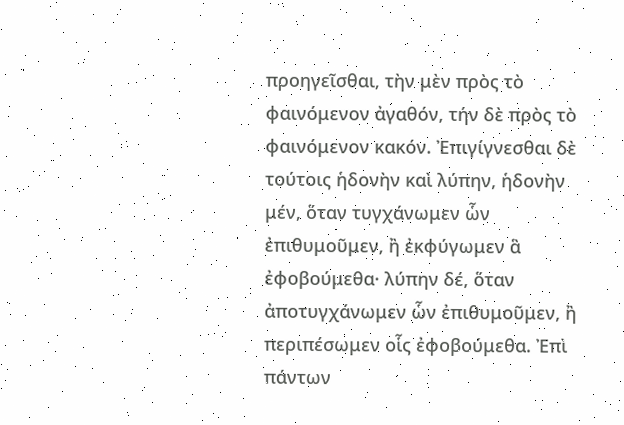προηγεῖσθαι, τὴν μὲν πρὸς τὸ φαινόμενον ἀγαθόν, τήν δὲ πρὸς τὸ φαινόμενον κακόν. Ἐπιγίγνεσθαι δὲ τούτοις ἡδονὴν καὶ λύπην, ἡδονὴν μέν, ὅταν τυγχάνωμεν ὧν ἐπιθυμοῦμεν, ἢ ἐκφύγωμεν ἃ ἐφοβούμεθα· λύπην δέ, ὅταν ἀποτυγχάνωμεν ὧν ἐπιθυμοῦμεν, ἢ περιπέσωμεν οἷς ἐφοβούμεθα. Ἐπὶ πάντων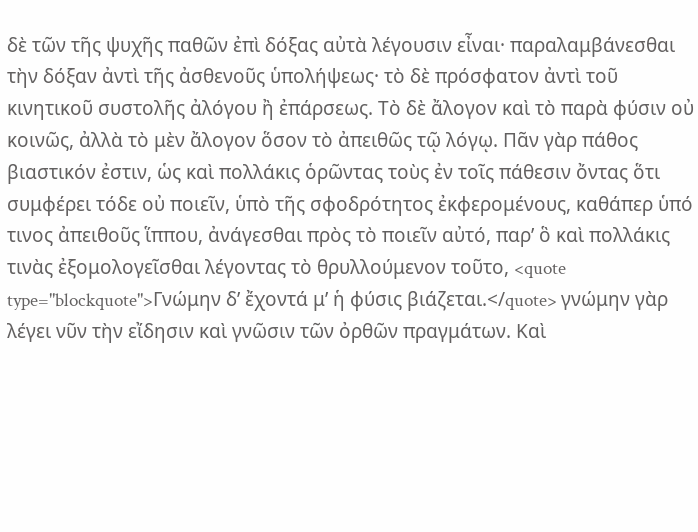δὲ τῶν τῆς ψυχῆς παθῶν ἐπὶ δόξας αὐτὰ λέγουσιν εἶναι· παραλαμβάνεσθαι τὴν δόξαν ἀντὶ τῆς ἀσθενοῦς ὑπολήψεως· τὸ δὲ πρόσφατον ἀντὶ τοῦ κινητικοῦ συστολῆς ἀλόγου ἢ ἐπάρσεως. Τὸ δὲ ἄλογον καὶ τὸ παρὰ φύσιν οὐ κοινῶς, ἀλλὰ τὸ μὲν ἄλογον ὅσον τὸ ἀπειθῶς τῷ λόγῳ. Πᾶν γὰρ πάθος βιαστικόν ἐστιν, ὡς καὶ πολλάκις ὁρῶντας τοὺς ἐν τοῖς πάθεσιν ὄντας ὅτι συμφέρει τόδε οὐ ποιεῖν, ὑπὸ τῆς σφοδρότητος ἐκφερομένους, καθάπερ ὑπό τινος ἀπειθοῦς ἵππου, ἀνάγεσθαι πρὸς τὸ ποιεῖν αὐτό, παρ’ ὃ καὶ πολλάκις τινὰς ἐξομολογεῖσθαι λέγοντας τὸ θρυλλούμενον τοῦτο, <quote type="blockquote">Γνώμην δ’ ἔχοντά μ’ ἡ φύσις βιάζεται.</quote> γνώμην γὰρ λέγει νῦν τὴν εἴδησιν καὶ γνῶσιν τῶν ὀρθῶν πραγμάτων. Καὶ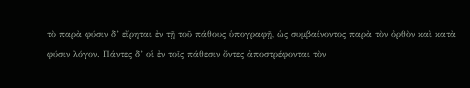τὸ παρὰ φύσιν δ’ εἴρηται ἐν τῇ τοῦ πάθους ὑπογραφῇ, ὡς συμβαίνοντος παρὰ τὸν ὀρθὸν καὶ κατὰ φύσιν λόγον. Πάντες δ’ οἱ ἐν τοῖς πάθεσιν ὄντες ἀποστρέφονται τὸν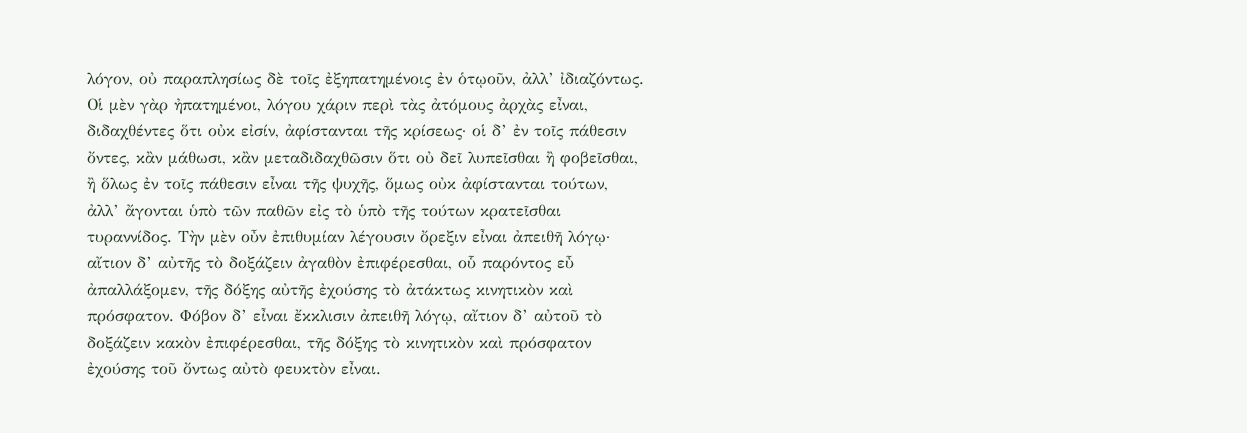λόγον, οὐ παραπλησίως δὲ τοῖς ἐξηπατημένοις ἐν ὁτῳοῦν, ἀλλ’ ἰδιαζόντως. Οἱ μὲν γὰρ ἠπατημένοι, λόγου χάριν περὶ τὰς ἀτόμους ἀρχὰς εἶναι, διδαχθέντες ὅτι οὐκ εἰσίν, ἀφίστανται τῆς κρίσεως· οἱ δ’ ἐν τοῖς πάθεσιν ὄντες, κἂν μάθωσι, κἂν μεταδιδαχθῶσιν ὅτι οὐ δεῖ λυπεῖσθαι ἢ φοβεῖσθαι, ἢ ὅλως ἐν τοῖς πάθεσιν εἶναι τῆς ψυχῆς, ὅμως οὐκ ἀφίστανται τούτων, ἀλλ’ ἄγονται ὑπὸ τῶν παθῶν εἰς τὸ ὑπὸ τῆς τούτων κρατεῖσθαι τυραννίδος. Τὴν μὲν οὖν ἐπιθυμίαν λέγουσιν ὄρεξιν εἶναι ἀπειθῆ λόγῳ· αἴτιον δ’ αὐτῆς τὸ δοξάζειν ἀγαθὸν ἐπιφέρεσθαι, οὗ παρόντος εὖ ἀπαλλάξομεν, τῆς δόξης αὐτῆς ἐχούσης τὸ ἀτάκτως κινητικὸν καὶ πρόσφατον. Φόβον δ’ εἶναι ἔκκλισιν ἀπειθῆ λόγῳ, αἴτιον δ’ αὐτοῦ τὸ δοξάζειν κακὸν ἐπιφέρεσθαι, τῆς δόξης τὸ κινητικὸν καὶ πρόσφατον ἐχούσης τοῦ ὄντως αὐτὸ φευκτὸν εἶναι.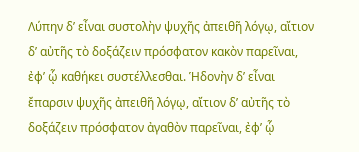Λύπην δ’ εἶναι συστολὴν ψυχῆς ἀπειθῆ λόγῳ, αἴτιον δ’ αὐτῆς τὸ δοξάζειν πρόσφατον κακὸν παρεῖναι, ἐφ’ ᾧ καθήκει συστέλλεσθαι. Ἡδονὴν δ’ εἶναι ἔπαρσιν ψυχῆς ἀπειθῆ λόγῳ, αἴτιον δ’ αὐτῆς τὸ δοξάζειν πρόσφατον ἀγαθὸν παρεῖναι, ἐφ’ ᾧ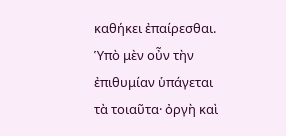καθήκει ἐπαίρεσθαι. Ὑπὸ μὲν οὖν τὴν ἐπιθυμίαν ὑπάγεται τὰ τοιαῦτα· ὀργὴ καὶ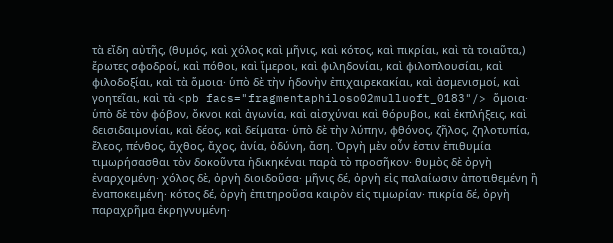τὰ εἴδη αὐτῆς, (θυμός, καὶ χόλος καὶ μῆνις, καὶ κότος, καὶ πικρίαι, καὶ τὰ τοιαῦτα,) ἔρωτες σφοδροί, καὶ πόθοι, καὶ ἵμεροι, καὶ φιληδονίαι, καὶ φιλοπλουσίαι, καὶ φιλοδοξίαι, καὶ τὰ ὅμοια· ὑπὸ δὲ τὴν ἡδονὴν ἐπιχαιρεκακίαι, καὶ ἀσμενισμοί, καὶ γοητεῖαι, καὶ τὰ <pb facs="fragmentaphiloso02mulluoft_0183"/> ὅμοια· ὑπὸ δὲ τὸν φόβον, ὄκνοι καὶ ἀγωνία, καὶ αἰσχύναι καὶ θόρυβοι, καὶ ἐκπλήξεις, καὶ δεισιδαιμονίαι, καὶ δέος, καὶ δείματα· ὑπὸ δὲ τὴν λύπην, φθόνος, ζῆλος, ζηλοτυπία, ἔλεος, πένθος, ἄχθος, ἄχος, ἀνία, ὀδύνη, ἄση. Ὀργὴ μὲν οὖν ἐστιν ἐπιθυμία τιμωρήσασθαι τὸν δοκοῦντα ἠδικηκέναι παρὰ τὸ προσῆκον· θυμὸς δὲ ὀργὴ ἐναρχομένη· χόλος δὲ, ὀργὴ διοιδοῦσα· μῆνις δέ, ὀργὴ εἰς παλαίωσιν ἀποτιθεμένη ἢ ἐναποκειμένη· κότος δέ, ὀργὴ ἐπιτηροῦσα καιρὸν εἰς τιμωρίαν· πικρία δέ, ὀργὴ παραχρῆμα ἐκρηγνυμένη·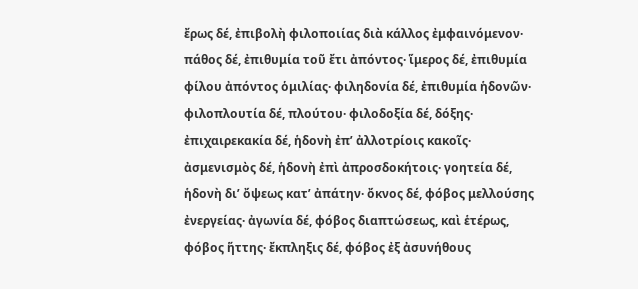ἔρως δέ, ἐπιβολὴ φιλοποιίας διὰ κάλλος ἐμφαινόμενον· πάθος δέ, ἐπιθυμία τοῦ ἔτι ἀπόντος· ἵμερος δέ, ἐπιθυμία φίλου ἀπόντος ὁμιλίας· φιληδονία δέ, ἐπιθυμία ἡδονῶν· φιλοπλουτία δέ, πλούτου· φιλοδοξία δέ, δόξης· ἐπιχαιρεκακία δέ, ἡδονὴ ἐπ’ ἀλλοτρίοις κακοῖς· ἀσμενισμὸς δέ, ἡδονὴ ἐπὶ ἀπροσδοκήτοις· γοητεία δέ, ἡδονὴ δι’ ὄψεως κατ’ ἀπάτην· ὄκνος δέ, φόβος μελλούσης ἐνεργείας· ἀγωνία δέ, φόβος διαπτώσεως, καὶ ἑτέρως, φόβος ἥττης· ἔκπληξις δέ, φόβος ἐξ ἀσυνήθους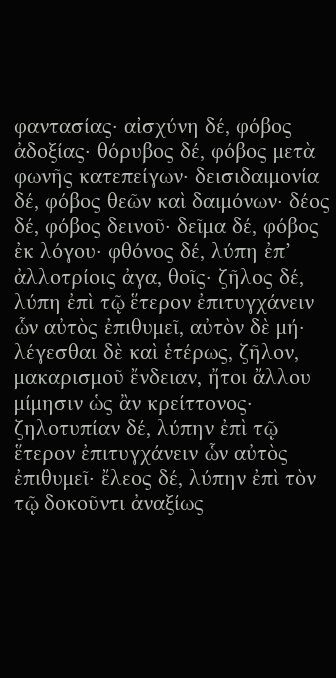φαντασίας· αἰσχύνη δέ, φόβος ἀδοξίας· θόρυβος δέ, φόβος μετὰ φωνῆς κατεπείγων· δεισιδαιμονία δέ, φόβος θεῶν καὶ δαιμόνων· δέος δέ, φόβος δεινοῦ· δεῖμα δέ, φόβος ἐκ λόγου· φθόνος δέ, λύπη ἐπ’ ἀλλοτρίοις ἀγα, θοῖς· ζῆλος δέ, λύπη ἐπὶ τῷ ἕτερον ἐπιτυγχάνειν ὧν αὐτὸς ἐπιθυμεῖ, αὐτὸν δὲ μή· λέγεσθαι δὲ καὶ ἑτέρως, ζῆλον, μακαρισμοῦ ἔνδειαν, ἤτοι ἄλλου μίμησιν ὡς ἂν κρείττονος· ζηλοτυπίαν δέ, λύπην ἐπὶ τῷ ἕτερον ἐπιτυγχάνειν ὧν αὐτὸς ἐπιθυμεῖ· ἔλεος δέ, λύπην ἐπὶ τὸν τῷ δοκοῦντι ἀναξίως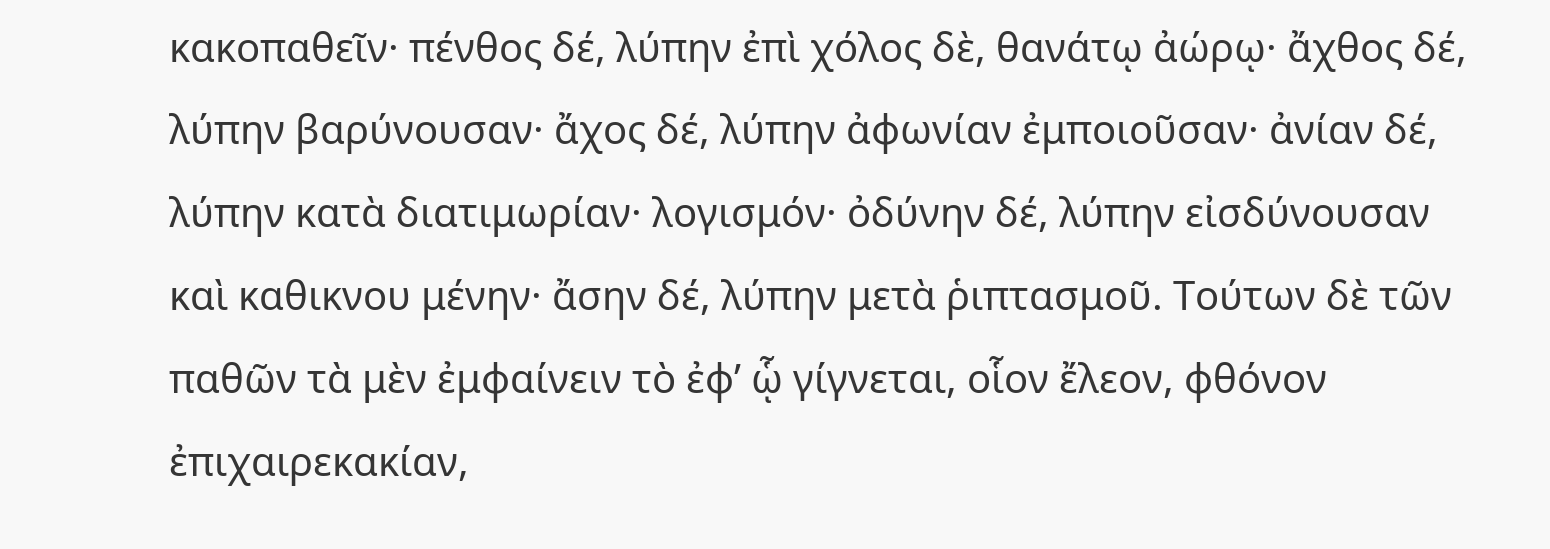κακοπαθεῖν· πένθος δέ, λύπην ἐπὶ χόλος δὲ, θανάτῳ ἀώρῳ· ἄχθος δέ, λύπην βαρύνουσαν· ἄχος δέ, λύπην ἀφωνίαν ἐμποιοῦσαν· ἀνίαν δέ, λύπην κατὰ διατιμωρίαν· λογισμόν· ὀδύνην δέ, λύπην εἰσδύνουσαν καὶ καθικνου μένην· ἄσην δέ, λύπην μετὰ ῥιπτασμοῦ. Τούτων δὲ τῶν παθῶν τὰ μὲν ἐμφαίνειν τὸ ἐφ’ ᾧ γίγνεται, οἷον ἔλεον, φθόνον ἐπιχαιρεκακίαν,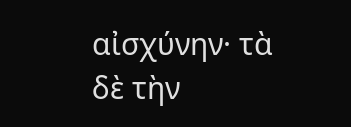αἰσχύνην· τὰ δὲ τὴν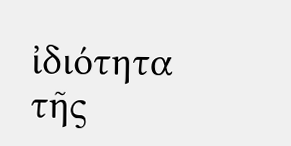ἰδιότητα τῆς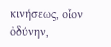κινήσεως, οἷον ὀδύνην,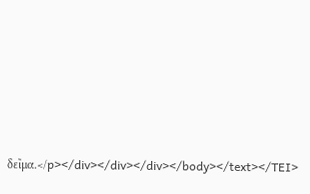δεῖμα.</p></div></div></div></body></text></TEI>